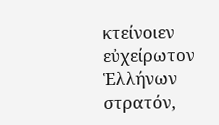κτείνοιεν εὐχείρωτον Ἑλλήνων στρατόν,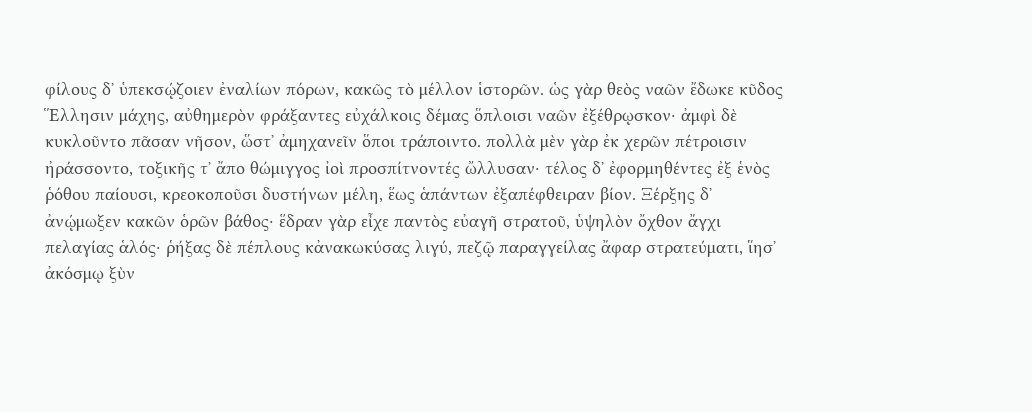φίλους δʼ ὑπεκσῴζοιεν ἐναλίων πόρων, κακῶς τὸ μέλλον ἱστορῶν. ὡς γὰρ θεὸς ναῶν ἔδωκε κῦδος Ἕλλησιν μάχης, αὐθημερὸν φράξαντες εὐχάλκοις δέμας ὅπλοισι ναῶν ἐξέθρῳσκον· ἀμφὶ δὲ κυκλοῦντο πᾶσαν νῆσον, ὥστʼ ἀμηχανεῖν ὅποι τράποιντο. πολλὰ μὲν γὰρ ἐκ χερῶν πέτροισιν ἠράσσοντο, τοξικῆς τʼ ἄπο θώμιγγος ἰοὶ προσπίτνοντές ὤλλυσαν· τέλος δʼ ἐφορμηθέντες ἐξ ἑνὸς ῥόθου παίουσι, κρεοκοποῦσι δυστήνων μέλη, ἕως ἁπάντων ἐξαπέφθειραν βίον. Ξέρξης δʼ ἀνῴμωξεν κακῶν ὁρῶν βάθος· ἕδραν γὰρ εἶχε παντὸς εὐαγῆ στρατοῦ, ὑψηλὸν ὄχθον ἄγχι πελαγίας ἁλός· ῥήξας δὲ πέπλους κἀνακωκύσας λιγύ, πεζῷ παραγγείλας ἄφαρ στρατεύματι, ἵησʼ ἀκόσμῳ ξὺν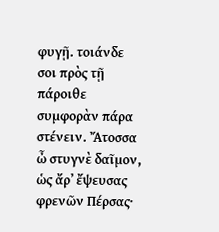φυγῇ. τοιάνδε σοι πρὸς τῇ πάροιθε συμφορὰν πάρα στένειν. Ἄτοσσα ὦ στυγνὲ δαῖμον, ὡς ἄρʼ ἔψευσας φρενῶν Πέρσας·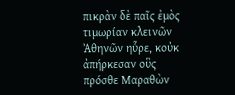πικρὰν δὲ παῖς ἐμὸς τιμωρίαν κλεινῶν Ἀθηνῶν ηὗρε, κοὐκ ἀπήρκεσαν οὓς πρόσθε Μαραθὼν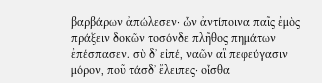βαρβάρων ἀπώλεσεν· ὧν ἀντίποινα παῖς ἐμὸς πράξειν δοκῶν τοσόνδε πλῆθος πημάτων ἐπέσπασεν. σὺ δʼ εἰπέ, ναῶν αἳ πεφεύγασιν μόρον, ποῦ τάσδʼ ἔλειπες· οἶσθα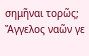σημῆναι τορῶς; Ἄγγελος ναῶν γε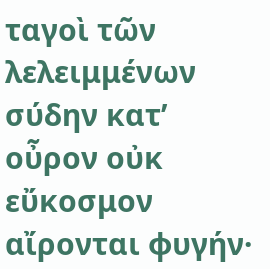ταγοὶ τῶν λελειμμένων σύδην κατʼ οὖρον οὐκ εὔκοσμον αἴρονται φυγήν·